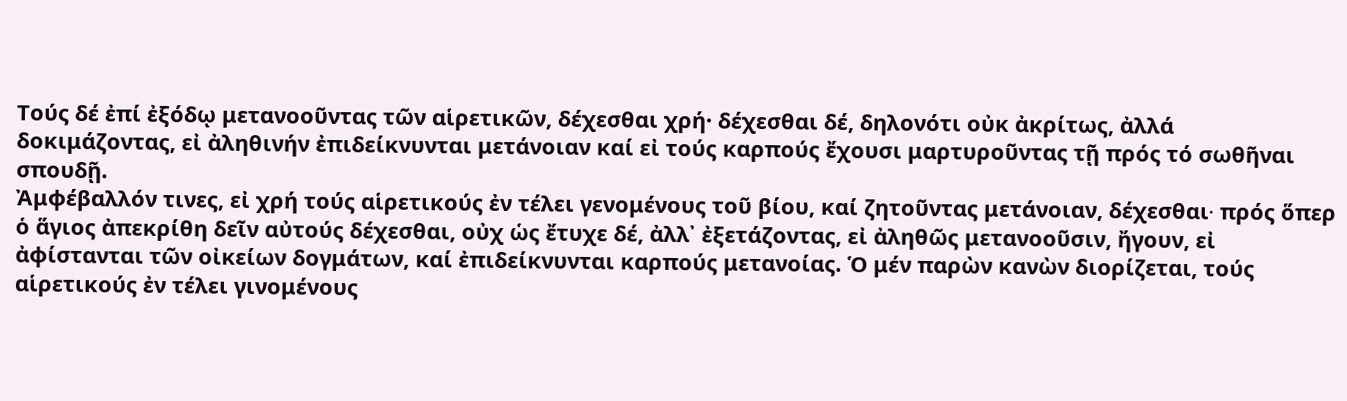Τούς δέ ἐπί ἐξόδῳ μετανοοῦντας τῶν αἱρετικῶν, δέχεσθαι χρή· δέχεσθαι δέ, δηλονότι οὐκ ἀκρίτως, ἀλλά δοκιμάζοντας, εἰ ἀληθινήν ἐπιδείκνυνται μετάνοιαν καί εἰ τούς καρπούς ἔχουσι μαρτυροῦντας τῇ πρός τό σωθῆναι σπουδῇ.
Ἀμφέβαλλόν τινες, εἰ χρή τούς αἱρετικούς ἐν τέλει γενομένους τοῦ βίου, καί ζητοῦντας μετάνοιαν, δέχεσθαι∙ πρός ὅπερ ὁ ἅγιος ἀπεκρίθη δεῖν αὐτούς δέχεσθαι, οὐχ ὡς ἔτυχε δέ, ἀλλ᾽ ἐξετάζοντας, εἰ ἀληθῶς μετανοοῦσιν, ἤγουν, εἰ ἀφίστανται τῶν οἰκείων δογμάτων, καί ἐπιδείκνυνται καρπούς μετανοίας. Ὁ μέν παρὼν κανὼν διορίζεται, τούς αἱρετικούς ἐν τέλει γινομένους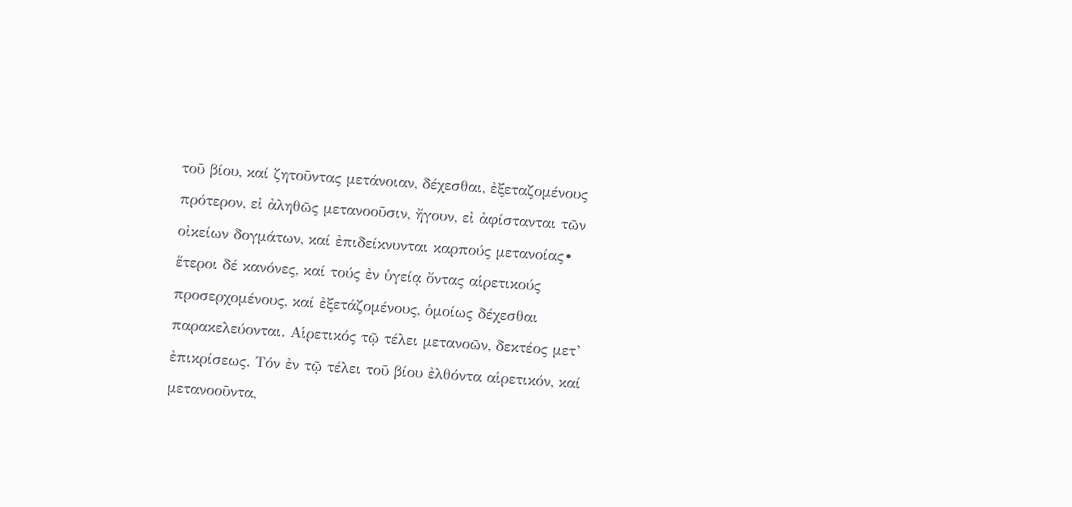τοῦ βίου, καί ζητοῦντας μετάνοιαν, δέχεσθαι, ἐξεταζομένους πρότερον, εἰ ἀληθῶς μετανοοῦσιν, ἤγουν, εἰ ἀφίστανται τῶν οἰκείων δογμάτων, καί ἐπιδείκνυνται καρπούς μετανοίας∙ ἕτεροι δέ κανόνες, καί τούς ἐν ὑγείᾳ ὄντας αἱρετικούς προσερχομένους, καί ἐξετάζομένους, ὁμοίως δέχεσθαι παρακελεύονται. Αἱρετικός τῷ τέλει μετανοῶν, δεκτέος μετ’ ἐπικρίσεως. Τόν ἐν τῷ τέλει τοῦ βίου ἐλθόντα αἱρετικόν, καί μετανοοῦντα,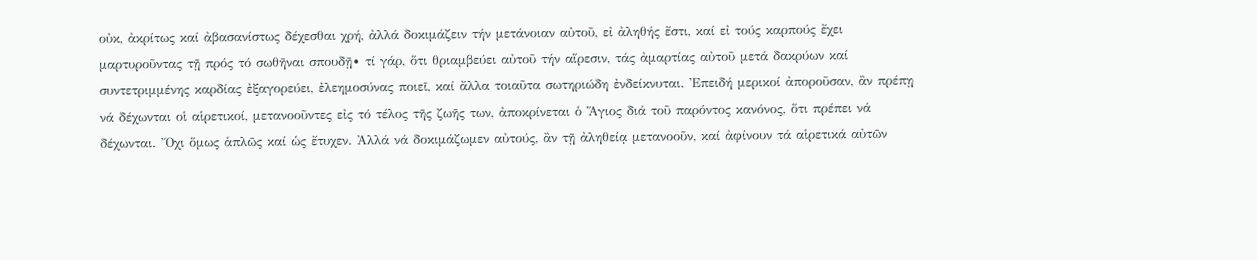οὐκ, ἀκρίτως καί ἀβασανίστως δέχεσθαι χρή, ἀλλά δοκιμάζειν τήν μετάνοιαν αὐτοῦ, εἰ ἀληθής ἔστι, καί εἰ τούς καρπούς ἔχει μαρτυροῦντας τῇ πρός τό σωθῆναι σπουδῇ∙ τί γάρ, ὅτι θριαμβεύει αὐτοῦ τήν αἵρεσιν, τάς ἀμαρτίας αὐτοῦ μετά δακρύων καί συντετριμμένης καρδίας ἐξαγορεύει, ἐλεημοσύνας ποιεῖ, καί ἄλλα τοιαῦτα σωτηριώδη ἐνδείκνυται. Ἐπειδή μερικοί ἀποροῦσαν, ἂν πρέπῃ νά δέχωνται οἱ αἱρετικοί, μετανοοῦντες εἰς τό τέλος τῆς ζωῆς των, ἀποκρίνεται ὁ Ἅγιος διά τοῦ παρόντος κανόνος, ὅτι πρέπει νά δέχωνται. Ὄχι ὅμως ἁπλῶς καί ὡς ἔτυχεν. Ἀλλά νά δοκιμάζωμεν αὐτούς, ἂν τῇ ἀληθείᾳ μετανοοῦν, καί ἀφίνουν τά αἱρετικά αὐτῶν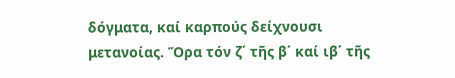δόγματα, καί καρπούς δείχνουσι μετανοίας. Ὅρα τόν ζ΄ τῆς β΄ καί ιβ΄ τῆς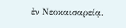ἐν Νεοκαισαρείᾳ.